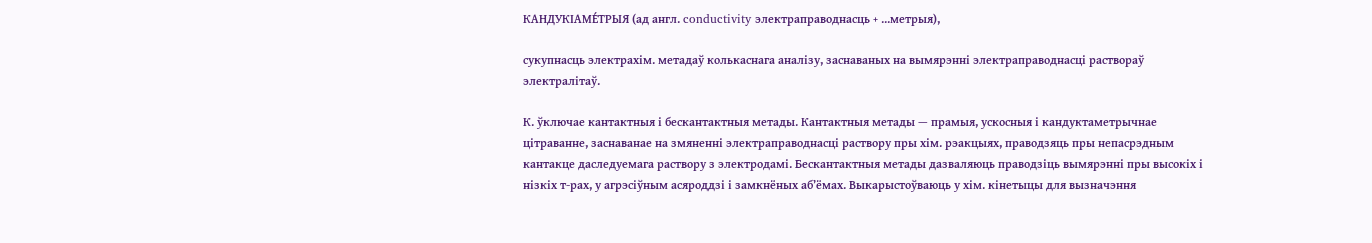КАНДУКІАМЕ́ТРЫЯ (ад англ. conductivity электраправоднасць + ...метрыя),

сукупнасць электрахім. метадаў колькаснага аналізу, заснаваных на вымярэнні электраправоднасці раствораў электралітаў.

К. ўключае кантактныя і бескантактныя метады. Кантактныя метады — прамыя, ускосныя і кандуктаметрычнае цітраванне, заснаванае на змяненні электраправоднасці раствору пры хім. рэакцыях, праводзяць пры непасрэдным кантакце даследуемага раствору з электродамі. Бескантактныя метады дазваляюць праводзіць вымярэнні пры высокіх і нізкіх т-рах, у агрэсіўным асяроддзі і замкнёных аб’ёмах. Выкарыстоўваюць у хім. кінетыцы для вызначэння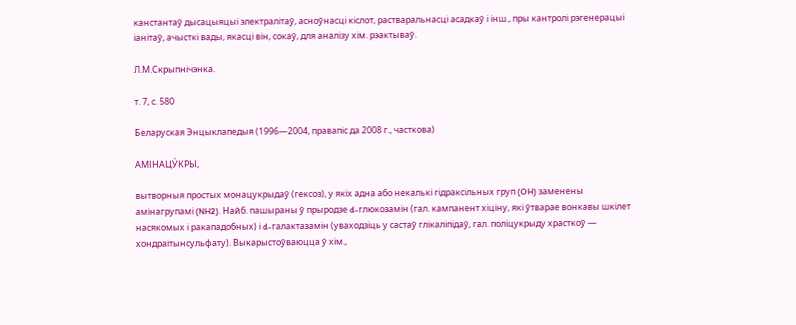канстантаў дысацыяцыі электралітаў, асноўнасці кіслот, растваральнасці асадкаў і інш., пры кантролі рэгенерацыі іанітаў, ачысткі вады, якасці він, сокаў, для аналізу хім. рэактываў.

Л.М.Скрыпнічэнка.

т. 7, с. 580

Беларуская Энцыклапедыя (1996—2004, правапіс да 2008 г., часткова)

АМІНАЦУ́КРЫ,

вытворныя простых монацукрыдаў (гексоз), у якіх адна або некалькі гідраксільных груп (OH) заменены амінагрупамі (NH2). Найб. пашыраны ў прыродзе d-глюкозамін (гал. кампанент хіціну, які ўтварае вонкавы шкілет насякомых і ракападобных) і d-галактазамін (уваходзіць у састаў глікаліпідаў, гал. поліцукрыду храсткоў — хондраітынсульфату). Выкарыстоўваюцца ў хім.,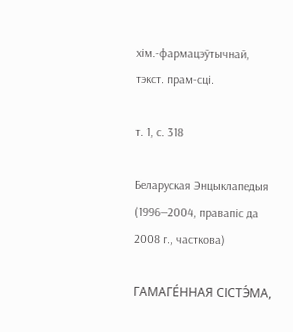хім.-фармацэўтычнай, тэкст. прам-сці.

т. 1, с. 318

Беларуская Энцыклапедыя (1996—2004, правапіс да 2008 г., часткова)

ГАМАГЕ́ННАЯ СІСТЭ́МА,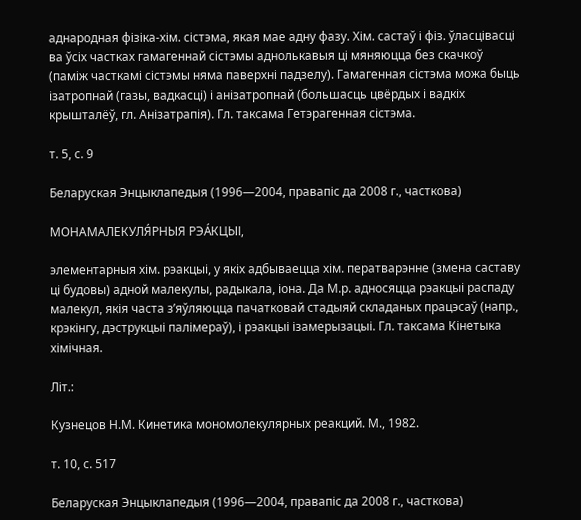аднародная фізіка-хім. сістэма, якая мае адну фазу. Хім. састаў і фіз. ўласцівасці ва ўсіх частках гамагеннай сістэмы аднолькавыя ці мяняюцца без скачкоў (паміж часткамі сістэмы няма паверхні падзелу). Гамагенная сістэма можа быць ізатропнай (газы, вадкасці) і анізатропнай (большасць цвёрдых і вадкіх крышталёў, гл. Анізатрапія). Гл. таксама Гетэрагенная сістэма.

т. 5, с. 9

Беларуская Энцыклапедыя (1996—2004, правапіс да 2008 г., часткова)

МОНАМАЛЕКУЛЯ́РНЫЯ РЭА́КЦЫІ,

элементарныя хім. рэакцыі, у якіх адбываецца хім. ператварэнне (змена саставу ці будовы) адной малекулы, радыкала, іона. Да М.р. адносяцца рэакцыі распаду малекул, якія часта з’яўляюцца пачатковай стадыяй складаных працэсаў (напр., крэкінгу, дэструкцыі палімераў), і рэакцыі ізамерызацыі. Гл. таксама Кінетыка хімічная.

Літ.:

Кузнецов Н.М. Кинетика мономолекулярных реакций. М., 1982.

т. 10, с. 517

Беларуская Энцыклапедыя (1996—2004, правапіс да 2008 г., часткова)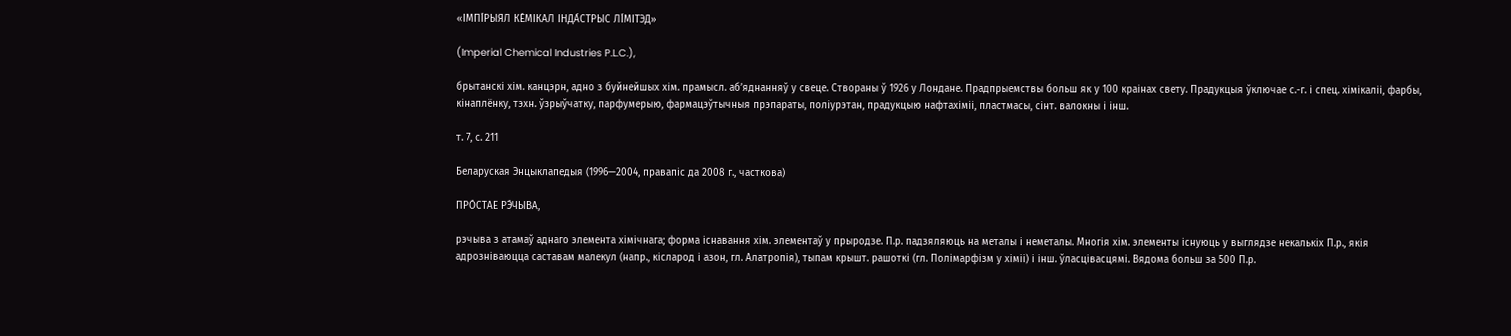«ІМПІ́РЫЯЛ КЕ́МІКАЛ ІНДА́СТРЫС ЛІ́МІТЭД»

(Imperial Chemical Industries P.L.C.),

брытанскі хім. канцэрн, адно з буйнейшых хім. прамысл. аб’яднанняў у свеце. Створаны ў 1926 у Лондане. Прадпрыемствы больш як у 100 краінах свету. Прадукцыя ўключае с.-г. і спец. хімікаліі, фарбы, кінаплёнку, тэхн. ўзрыўчатку, парфумерыю, фармацэўтычныя прэпараты, поліурэтан, прадукцыю нафтахіміі, пластмасы, сінт. валокны і інш.

т. 7, с. 211

Беларуская Энцыклапедыя (1996—2004, правапіс да 2008 г., часткова)

ПРО́СТАЕ РЭ́ЧЫВА,

рэчыва з атамаў аднаго элемента хімічнага; форма існавання хім. элементаў у прыродзе. П.р. падзяляюць на металы і неметалы. Многія хім. элементы існуюць у выглядзе некалькіх П.р., якія адрозніваюцца саставам малекул (напр., кісларод і азон, гл. Алатропія), тыпам крышт. рашоткі (гл. Полімарфізм у хіміі) і інш. ўласцівасцямі. Вядома больш за 500 П.р.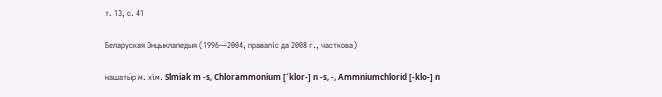т. 13, с. 41

Беларуская Энцыклапедыя (1996—2004, правапіс да 2008 г., часткова)

нашаты́р м. хім. Slmiak m -s, Chlorammonium [´klor-] n -s, -, Ammniumchlorid [-klo-] n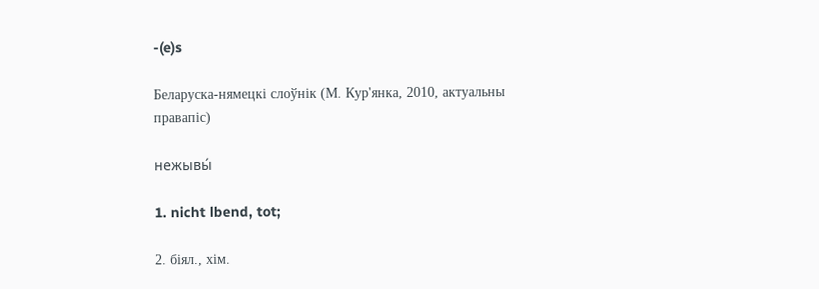-(e)s

Беларуска-нямецкі слоўнік (М. Кур'янка, 2010, актуальны правапіс)

нежывы́

1. nicht lbend, tot;

2. біял., хім.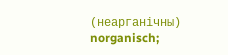(неарганічны) norganisch;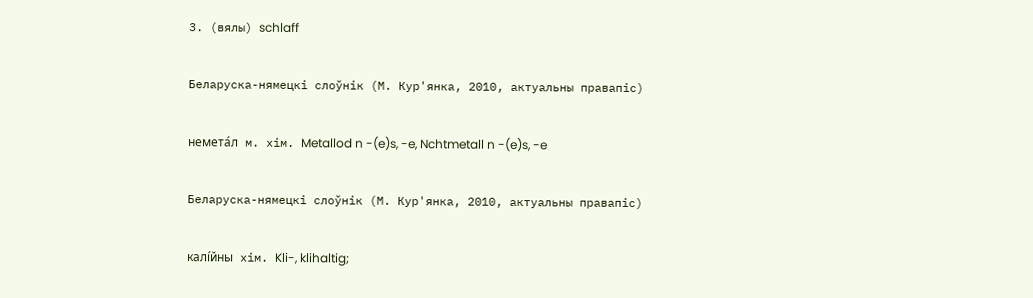3. (вялы) schlaff

Беларуска-нямецкі слоўнік (М. Кур'янка, 2010, актуальны правапіс)

немета́л м. хім. Metallod n -(e)s, -e, Nchtmetall n -(e)s, -e

Беларуска-нямецкі слоўнік (М. Кур'янка, 2010, актуальны правапіс)

калі́йны хім. Kli-, klihaltig;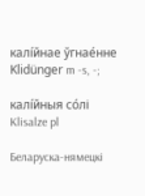калі́йнае ўгнае́нне Klidünger m -s, -;

калі́йныя со́лі Klisalze pl

Беларуска-нямецкі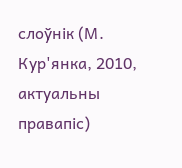слоўнік (М. Кур'янка, 2010, актуальны правапіс)